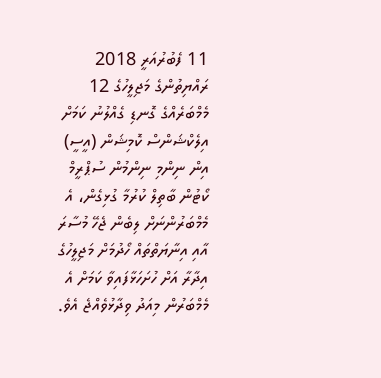11 ފެބުރުއަރީ 2018
ރައްޔިތުންގެ މަޖިލީހުގެ 12 މެމްބަރެއްގެ ގޮނޑި ގެއްލުނު ކަމަށް އިލެކްޝަންސް ކޮމިޝަން (އީސީ) އިން ނިންމި ނިންމުން ސުޕްރީމް ކޯޓުން ބާތިލް ކުރުމާ ގުޅިގެން، އެ މެމްބަރުންނަށް ލިބެން ޖެހޭ މުސާރަ އާއި އިނާޔަތްތައް ހޯދުމަށް މަޖިލީހުގެ އިދާރާ އަށް ހުށަހަޅާފައިވާ ކަމަށް އެ މެމްބަރުން މިއަދު ވިދާޅުވެއްޖެ އެވެ.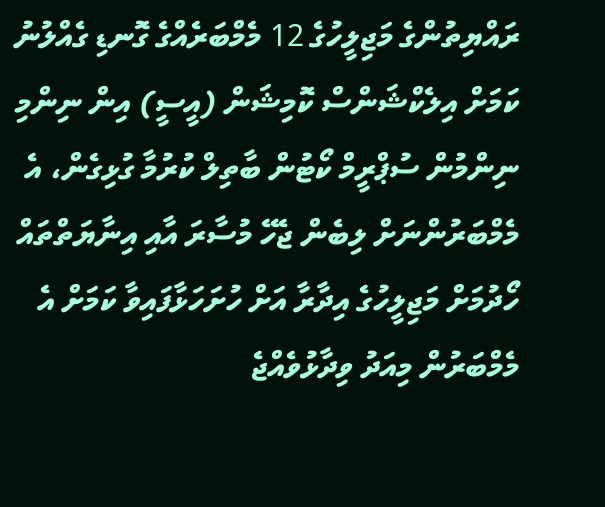ރައްޔިތުންގެ މަޖިލީހުގެ 12 މެމްބަރެއްގެ ގޮނޑި ގެއްލުނު ކަމަށް އިލެކްޝަންސް ކޮމިޝަން (އީސީ) އިން ނިންމި ނިންމުން ސުޕްރީމް ކޯޓުން ބާތިލް ކުރުމާ ގުޅިގެން، އެ މެމްބަރުންނަށް ލިބެން ޖެހޭ މުސާރަ އާއި އިނާޔަތްތައް ހޯދުމަށް މަޖިލީހުގެ އިދާރާ އަށް ހުށަހަޅާފައިވާ ކަމަށް އެ މެމްބަރުން މިއަދު ވިދާޅުވެއްޖެ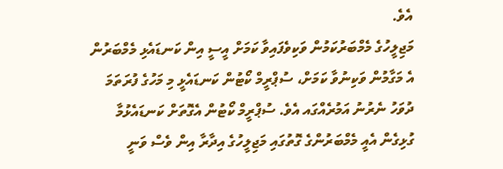އެވެ.
މަޖިލީހުގެ މެމްބަރުކަމުން ވަކިވެފައިވާ ކަމަށް އީސީ އިން ކަނޑައެޅި މެމްބަރުން އެ މަގާމުން ވަކިނުވާ ކަމަށް، ސުޕްރީމް ކޯޓުން ކަނޑައެޅީ މި މަހުގެ ފުރަތަމަ ދުވަހު ނެރުނު އަމުރެއްގައ އެވެ. ސުޕްރީމް ކޯޓުން އެގޮތަށް ކަނޑައެޅުމާ ގުޅިގެން އެއީ މެމްބަރުންގެ ގޮތުގައި މަޖިލީހުގެ އިދާރާ އިން ވެސް ވަނީ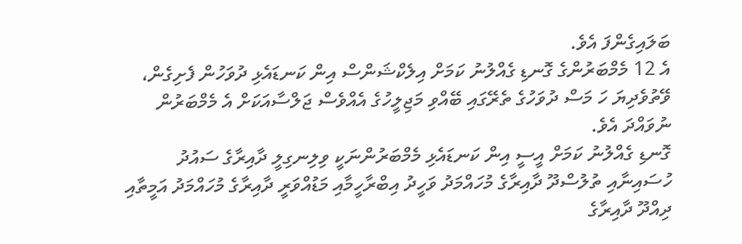ބަލައިގެންފަ އެވެ.
އެ 12 މެމްބަރުންގެ ގޮނޑި ގެއްލުނު ކަމަށް އިލެކްޝަންސް އިން ކަނޑައެޅި ދުވަހުން ފެށިގެން، ވޭތުވެދިޔަ ހަ މަސް ދުވަހުގެ ތެރޭގައި ބޭއްވި މަޖިލީހުގެ އެއްވެސް ޖަލްސާއަކަށް އެ މެމްބަރުން ނުވައްދަ އެވެ.
ގޮނޑި ގެއްލުނު ކަމަށް އީސީ އިން ކަނޑައެޅި މެމްބަރުންނަކީ ވިލިނގިލީ ދާއިރާގެ ސައުދު ހުސައިނާއި ތުލުސްދޫ ދާއިރާގެ މުހައްމަދު ވަހީދު އިބްރާހީމާއި މަޑުއްވަރީ ދާއިރާގެ މުހައްމަދު އަމީތާއި ދިއްދޫ ދާއިރާގެ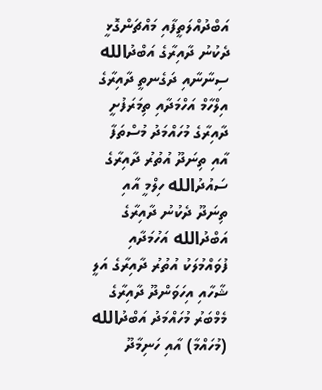އަބްދުއްލަތީފާއި މައްޗަންގޮޅީ ދެކުނު ދާއިރާގެ އަބްދުالله ސިނާނާއި ދަގެނތީ ދާއިރާގެ އިލްހާމް އަހްމަދާއި ތިމަރަފުށީ ދާއިރާގެ މުހައްމަދު މުސްތަފާ އާއި ތިނަދޫ އުތުރު ދާއިރާގެ ސައުދުالله ހިލްމީ އާއި ތިނަދޫ ދެކުނު ދާއިރާގެ އަބްދުالله އަހުމަދާއި ފުވައްމުލަކު އުތުރު ދާއިރާގެ އަލީ ޝާހާއި އިހަވަންދޫ ދާއިރާގެ މެމްބަރު މުހައްމަދު އަބްދުالله (މުހައްމާ) އާއި ހަނިމާދޫ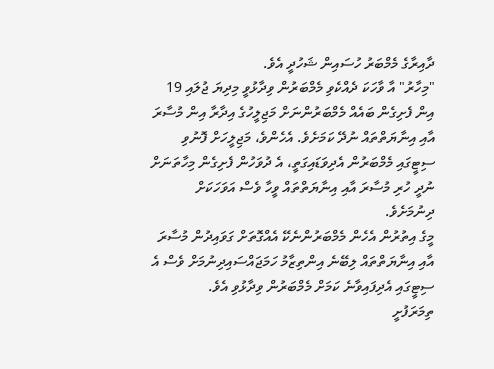ދާއިރާގެ މެމްބަރު ހުސައިން ޝަހުދީ އެވެ.
"މިހާރު" އާ ވާހަކަ ދެއްކެވި މެމްބަރުން ވިދާޅުވީ މިދިޔަ ޖުލައި 19 އިން ފެށިގެން ބައެއް މެމްބަރުންނަށް މަޖިލީހުގެ އިދާރާ އިން މުސާރަ އާއި އިނާޔަތްތައް ނުދޭ ކަމަށެވެ. އެހެންވެ، މަޖިލީހަށް ފޮނުވި ސިޓީގައި މެމްބަރުން އެދިވަޑައިގަތީ، އެ ދުވަހުން ފެށިގެން މިހާތަނަށް ނުދީ ހުރި މުސާރަ އާއި އިނާޔަތްތައް ވީހާ ވެސް އަވަހަކަށް ދިނުމަށެވެ.
މީގެ އިތުރުން އެހެން މެމްބަރުންނެކޭ އެއްގޮތަށް ގަވައިދުން މުސާރަ އާއި އިނާޔަތްތައް ލިބޭނެ އިންތިޒާމު ހަމަޖައްސައިދިނުމަށް ވެސް އެ ސިޓީގައި އެދިފައިވާނެ ކަމަށް މެމްބަރުން ވިދާޅުވި އެވެ.
ތިމަރަފުށީ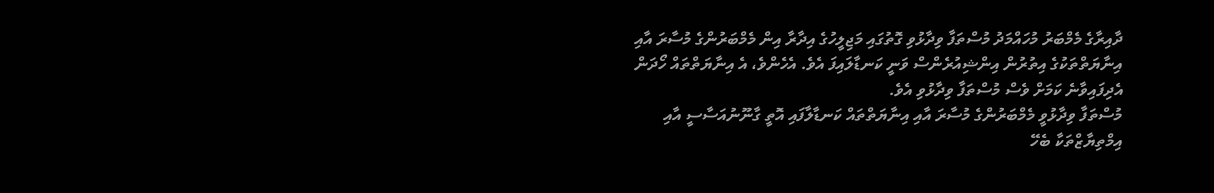ދާއިރާގެ މެމްބަރު މުހައްމަދު މުސްތަފާ ވިދާޅުވި ގޮތުގައި މަޖިލީހުގެ އިދާރާ އިން މެމްބަރުންގެ މުސާރަ އާއި އިނާޔަތްތަކުގެ އިތުރުން އިންޝިއުރެންސް ވަނީ ކަނޑާލައިފަ އެވެ. އެހެންވެ، އެ އިނާޔަތްތައް ހޯދަން އެދިފައިވާނެ ކަމަށް ވެސް މުސްތަފާ ވިދާޅުވި އެވެ.
މުސްތަފާ ވިދާޅުވީ މެމްބަރުންގެ މުސާރަ އާއި އިނާޔަތްތައް ކަނޑާލާފައި އޮތީ ގާނޫނުއަސާސީ އާއި އިމްތިޔާޒްތަކާ ބެހޭ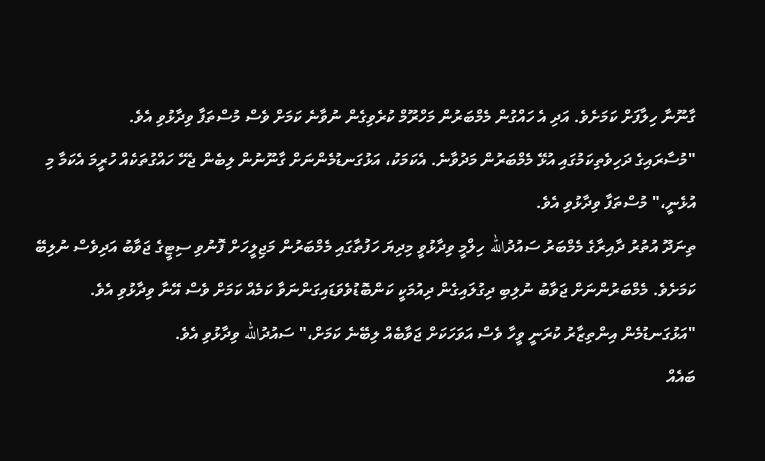ގާނޫނާ ހިލާފަށް ކަމަށެވެ. އަދި އެ ހައްގުން މެމްބަރުން މަހްރޫމް ކުރެވިގެން ނުވާނެ ކަމަށް ވެސް މުސްތަފާ ވިދާޅުވި އެވެ.
"މުސާރައިގެ ދަހިވެތިކަމުގައި އުޅޭ މެމްބަރުން މަދުވާނެ. އެކަމަކު، އަޅުގަނޑުމެންނަށް ގާނޫނުން ލިބެން ޖެހޭ ހައްގުތަކެއް ހުރީމަ އެކަމާ މި އުޅެނީ،" މުސްތަފާ ވިދާޅުވި އެވެ.
ތިނަދޫ އުތުރު ދާއިރާގެ މެމްބަރު ސައުދުالله ހިލްމީ ވިދާޅުވީ މިދިޔަ ހަފުތާގައި މެމްބަރުން މަޖިލީހަށް ފޮނުވި ސިޓީގެ ޖަވާބު އަދިވެސް ނުލިބޭ ކަމަށެވެ. މެމްބަރުންނަށް ޖަވާބު ނުލިބި ދިގުލައިގެން ދިއުމަކީ ކަންބޮޑުވެވަޑައިގަންނަވާ ކަމެއް ކަމަށް ވެސް އޭނާ ވިދާޅުވި އެވެ.
"އަޅުގަނޑުމެން އިންތިޒާރު ކުރަނީ ވީހާ ވެސް އަވަހަކަށް ޖަވާބެއް ލިބޭނެ ކަމަށް،" ސައުދުالله ވިދާޅުވި އެވެ.
ބައެއް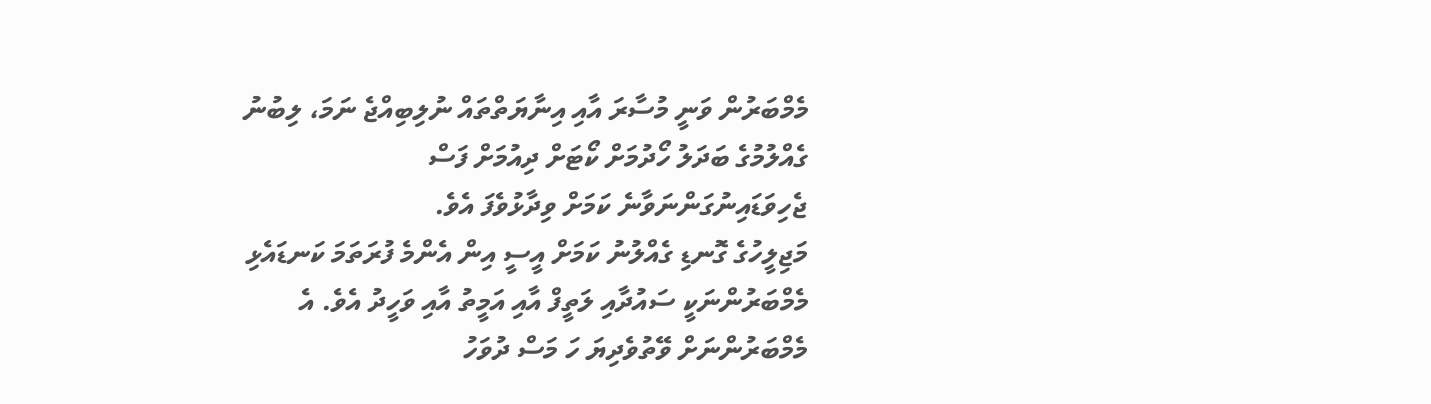މެމްބަރުން ވަނީ މުސާރަ އާއި އިނާޔަތްތައް ނުލިބިއްޖެ ނަމަ، ލިބުނު ގެއްލުމުގެ ބަދަލު ހޯދުމަށް ކޯޓަށް ދިއުމަށް ފަސް ޖެހިވަޑައިނުގަންނަވާނެ ކަމަށް ވިދާޅުވެފަ އެވެ.
މަޖިލީހުގެ ގޮނޑި ގެއްލުނު ކަމަށް އީސީ އިން އެންމެ ފުރަތަމަ ކަނޑައެޅި މެމްބަރުންނަކީ ސައުދާއި ލަތީފް އާއި އަމީތު އާއި ވަހީދު އެވެ. އެ މެމްބަރުންނަށް ވޭތުވެދިޔަ ހަ މަސް ދުވަހު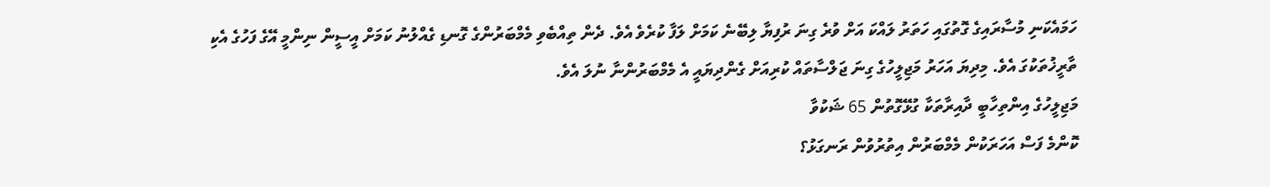ހަމައެކަނި މުސާރައިގެ ގޮތުގައި ހަތަރު ލައްކަ އަށް ވުރެ ގިނަ ރުފިޔާ ލިބޭނެ ކަމަށް ލަފާ ކުރެވެ އެވެ. ދެން ތިއްބެވި މެމްބަރުންގެ ގޮނޑި ގެއްލުނު ކަމަށް އީސީން ނިންމީ އޭގެ ފަހުގެ އެކި ތާރީޚުތަކުގަ އެވެ. މިދިޔަ އަހަރު މަޖިލީހުގެ ގިނަ ޖަލްސާތައް ކުރިއަށް ގެންދިޔައީ އެ މެމްބަރުންނާ ނުލަ އެވެ.
މަޖިލީހުގެ އިންތިހާބީ ދާއިރާތަކާ ގުޅޭގޮތުން 65 ޝަކުވާ
ކޮންމެ ފަސް އަހަރަކުން މެމްބަރުން އިތުރުވުން ރަނގަޅު؟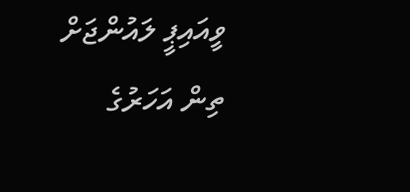ވީއައިޕީ ލައުންޖަށް ތިން އަހަރުގެ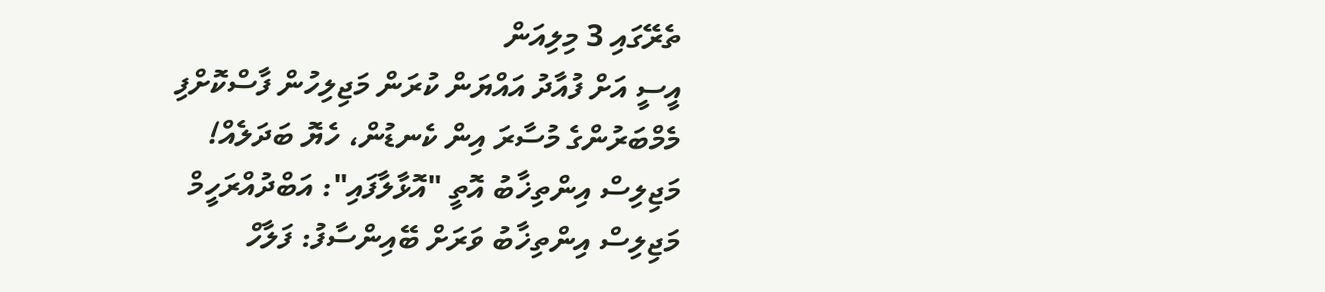ތެރޭގައި 3 މިލިއަން
އީސީ އަށް ފުއާދު އައްޔަން ކުރަން މަޖިލިހުން ފާސްކޮށްފި
މެމްބަރުންގެ މުސާރަ އިން ކެނޑުން، ހެޔޮ ބަދަލެއް!
މަޖިލިސް އިންތިޚާބު އޮތީ "އޮޅާލާފައި": އަބްދުއްރަހީމް
މަޖިލިސް އިންތިޚާބު ވަރަށް ބޭއިންސާފު: ފަލާހް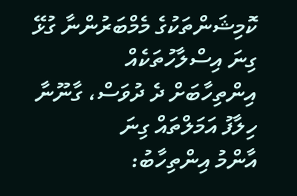ކޮމިޝަންތަކުގެ މެމްބަރުންނާ ގުޅޭ ގިނަ އިސްލާހުތަކެއް
އިންތިހާބަށް ދެ ދުވަސް، ގާނޫނާ ހިލާފު އަމަލްތައް ގިނަ
އާންމު އިންތިހާބު: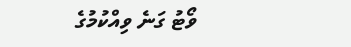ވޯޓު ގަނެ ވިއްކުމުގެ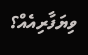ވިޔަފާރިއެއް؟